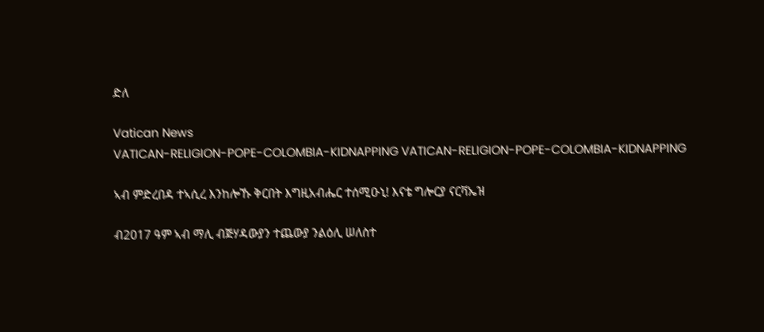ድለ

Vatican News
VATICAN-RELIGION-POPE-COLOMBIA-KIDNAPPING VATICAN-RELIGION-POPE-COLOMBIA-KIDNAPPING

ኣብ ምድረበዳ ተኣሲረ እንከሎኹ ቅርበት እግዚአብሔር ተሰሚዑኒ! እናቴ ግሎርያ ናርቫኤዝ

ብ2017 ዓም ኣብ ማሊ ብጅሃዳውያን ተጨውያ ንልዕሊ ሠለስተ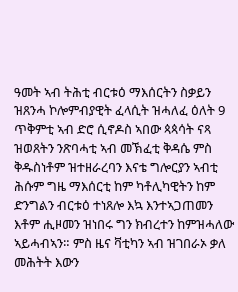ዓመት ኣብ ትሕቲ ብርቱዕ ማእሰርትን ስቃይን ዝጸንሓ ኮሎምብያዊት ፈላሲት ዝሓለፈ ዕለት 9 ጥቅምቲ ኣብ ድሮ ሲኖዶስ ኣበው ጳጳሳት ናጻ ዝወጸትን ንጽባሓቲ ኣብ መኽፈቲ ቅዳሴ ምስ ቅዱስነቶም ዝተዘራረባን እናቴ ግሎርያን ኣብቲ ሕሱም ግዜ ማእሰርቲ ከም ካቶሊካዊትን ከም ድንግልን ብርቱዕ ተነጸሎ እኳ እንተኣጋጠመን እቶም ሒዞመን ዝነበሩ ግን ክብረተን ከምዝሓለው ኣይሓብኣን። ምስ ዜና ቫቲካን ኣብ ዝገበራኦ ቃለ መሕትት እውን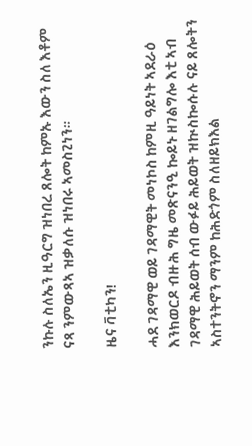ንኩሉ ስለኤን ዚዓርግ ዝነበረ ጸሎት ከምኡ እውን ስለ እቶም ናጻ ንምውጻኣ ዝቃለሱ ዝነበሩ ኣመስጊነን።

ዜና ቫቲካን!

ሓደ ገዳማዊ ወይ ገዳማዊት መነኮስ ከምዚ ዓይነት ኣደራዕ እንክወርዶ ብዙሕ ግዜ መጽናንዒ ኰይኑ ዘገልግሎ እቲ ኣብ ገዳማዊ ሕይወት ሰብ ውፉይ ሕይወት ዝኲስኰሱሉ ናይ ጸሎትን ኣስተንትኖን ማንም ከሕድጎም ስለዘይክእል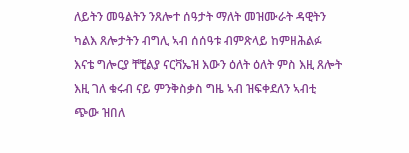ለይትን መዓልትን ንጸሎተ ሰዓታት ማለት መዝሙራት ዳዊትን ካልእ ጸሎታትን ብግሊ ኣብ ሰሰዓቱ ብምጽላይ ከምዘሕልፉ እናቴ ግሎርያ ቸቺልያ ናርቫኤዝ እውን ዕለት ዕለት ምስ እዚ ጸሎት እዚ ገለ ቁሩብ ናይ ምንቅስቃስ ግዜ ኣብ ዝፍቀደለን ኣብቲ ጭው ዝበለ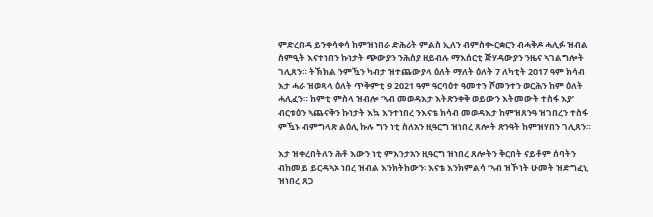ምድረበዳ ይንቀሳቀሳ ከምዝነበራ ድሕሪት ምልስ ኢለን ብምስቊርቋርን ብሓቅዶ ሓሊፉ ዝብል ስምዒት እናተነበን ኩነታት ጭውያን ንሕስያ ዘይብሉ ማእሰርቲ ጅሃዳውያን ንዜና ኣገልግሎት ገሊጸን። ትኽክል ንምዃን ካብታ ዝተጨውያላ ዕለት ማለት ዕለት 7 ለካቲት 2017 ዓም ክሳብ እታ ሓራ ዝወጻላ ዕለት ጥቅምቲ 9 2021 ዓም ዓርባዕተ ዓመተን ሾመንተን ወርሕን ከም ዕለት ሓሊፈን። ከምቲ ምስላ ዝብሎ ‘ኣብ መወዳእታ እትጽንቀቅ ወይውን እትመውት ተስፋ እያ’ ብርቱዕን ኣጨናቅን ኩነታት እኳ እንተነበረ ንእናቴ ክሳብ መወዳእታ ከምዝጸንዓ ዝገበረን ተስፋ ምዃኑ ብምግላጽ ልዕሊ ኩሉ ግን ነቲ ስለአን ዚዓርግ ዝነበረ ጸሎት ጽንዓት ከምዝሃበን ገሊጸን።

እታ ዝቀረበትለን ሕቶ እውን ነቲ ምእንታአን ዚዓርግ ዝነበረ ጸሎትን ቅርበት ናይቶም ሰባትን ብከመይ ይርዳኣኦ ነበረ ዝብል እንክትከውን፡ እናቴ እንክምልሳ ‘ኣብ ዝኾነት ሁመት ዝድግፈኒ ዝነበረ ጸጋ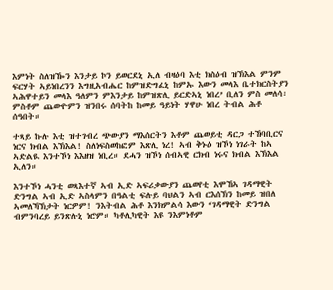እምነት ስለዝዀን እንታይ ኮን ይወርደኒ ኢለ ብዛዕባ እቲ ክስዕብ ዝኽእል ምንም ፍርሃት ኣይነበረንን እግዚአብሔር ከምዝድግፈኒ ከምኡ እውን መላእ ቤተክርስትያን ኣሕዋተይን መላእ ዓለምን ምእንታይ ከምዝጽሊ ይርድኣኒ ነበረ’ ቢለን ምስ መለሳ፡ ምስቶም ጨውዮምን ዝንበሩ ሰባትከ ከመይ ዓይነት ሃዋሁ ነበረ ትብል ሕቶ ሰዓበት።

ተጻይ ኩሉ እቲ ዝተገብረ ጭውያን ማእሰርትን እቶም ጨወይቲ ዳርጋ ተኸባቢርና ነርና ክብል እኽእል! ስለነፍስወከፎም እጽሊ ነረ! ኣብ ቅኑዕ ዝኾነ ነገራት ከኣ ኣድልዪ እንተኾነ እእዘዝ ነቢረ። ደሓን ዝኾነ ሰብኣዊ ርክብ ነሩና ክብል እኽእል ኢለን።

እንተኾነ ሓንቲ ወጻእተኛ ኣብ ኢድ ኣፍሪቃውያን ጨወየቲ እሞኸኣ ገዳማዊት ድንግል ኣብ ኢድ ኣስላምን በዓልቲ ፍሉይ ባህልን ኣብ ርእሰኽን ከመይ ዝበለ ኣመለኻኽታት ነርዎም! ንእትብል ሕቶ እንክምልሳ እውን ‘ገዳማዊት ድንግል ብምንባረይ ይንጽሉኒ ነሮም። ካቶሊካዊት እዩ ንእምነቶም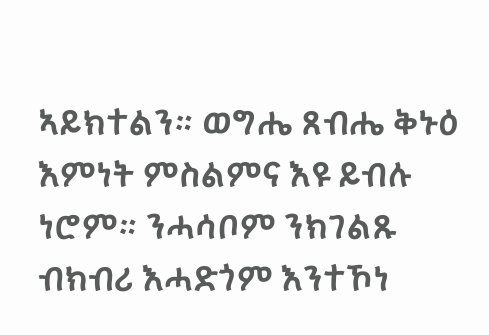ኣይክተልን። ወግሔ ጸብሔ ቅኑዕ እምነት ምስልምና እዩ ይብሉ ነሮም። ንሓሳቦም ንክገልጹ ብክብሪ እሓድጎም እንተኾነ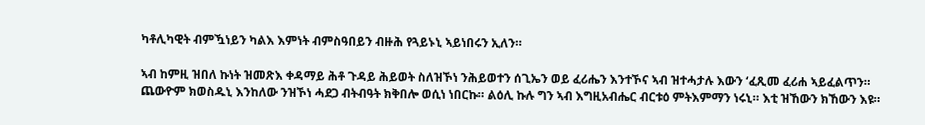ካቶሊካዊት ብምዃነይን ካልእ እምነት ብምስዓበይን ብዙሕ የጓይኑኒ ኣይነበሩን ኢለን።

ኣብ ከምዚ ዝበለ ኩነት ዝመጽእ ቀዳማይ ሕቶ ጉዳይ ሕይወት ስለዝኾነ ንሕይወተን ሰጊኤን ወይ ፈሪሔን እንተኾና ኣብ ዝተሓታሉ እውን ‘ፈጺመ ፈሪሐ ኣይፈልጥን። ጨውዮም ክወስዱኒ እንከለው ንዝኾነ ሓደጋ ብትብዓት ክቅበሎ ወሲነ ነበርኩ። ልዕሊ ኩሉ ግን ኣብ እግዚአብሔር ብርቱዕ ምትእምማን ነሩኒ። እቲ ዝኸውን ክኸውን እዩ።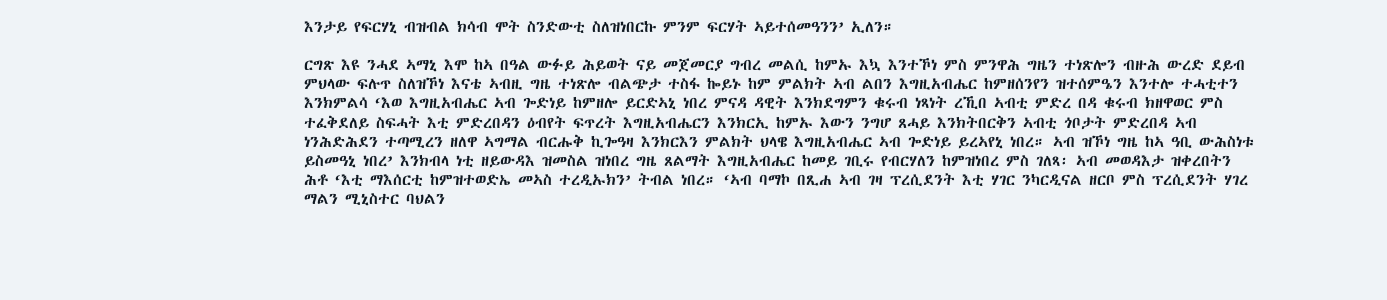እንታይ የፍርሃኒ ብዝብል ክሳብ ሞት ስንድውቲ ስለዝነበርኩ ምንም ፍርሃት ኣይተሰመዓንን’ ኢለን።

ርግጽ እዩ ንሓደ ኣማኒ እሞ ከኣ በዓል ውፉይ ሕይወት ናይ መጀመርያ ግብረ መልሲ ከምኡ እኳ እንተኾነ ምስ ምንዋሕ ግዜን ተነጽሎን ብዙሕ ውረድ ደይብ ምህላው ፍሉጥ ስለዝኾነ እናቴ ኣብዚ ግዜ ተነጽሎ ብልጭታ ተስፋ ኰይኑ ከም ምልክት ኣብ ልበን እግዚአብሔር ከምዘሰንየን ዝተሰምዔን እንተሎ ተሓቲተን እንክምልሳ ‘እወ እግዚአብሔር ኣብ ጐድነይ ከምዘሎ ይርድኣኒ ነበረ ምናዳ ዳዊት እንክደግምን ቁሩብ ነጻነት ረኺበ ኣብቲ ምድረ በዳ ቁሩብ ክዘዋወር ምስ ተፈቅደለይ ስፍሓት እቲ ምድረበዳን ዕብየት ፍጥረት እግዚአብሔርን እንክርኢ ከምኡ እውን ንግሆ ጸሓይ እንክትበርቅን ኣብቲ ጎቦታት ምድረበዳ ኣብ ነንሕድሕደን ተጣሚረን ዘለዋ ኣግማል ብርሑቅ ኪጐዓዛ እንክርእን ምልክት ህላዌ እግዚአብሔር ኣብ ጐድነይ ይረኣየኒ ነበረ። ኣብ ዝኾነ ግዜ ከኣ ዓቢ ውሕስነቱ ይስመዓኒ ነበረ’ እንክብላ ነቲ ዘይውዳእ ዝመስል ዝነበረ ግዜ ጸልማት እግዚአብሔር ከመይ ገቢሩ የብርሃለን ከምዝነበረ ምስ ገለጻ፡ ኣብ መወዳእታ ዝቀረበትን ሕቶ ‘እቲ ማእሰርቲ ከምዝተወድኤ መኣስ ተረዲኡክን’ ትብል ነበረ። ‘ኣብ ባማኮ በጺሐ ኣብ ገዛ ፕረሲደንት እቲ ሃገር ንካርዲናል ዘርቦ ምስ ፕረሲደንት ሃገረ ማልን ሚኒስተር ባህልን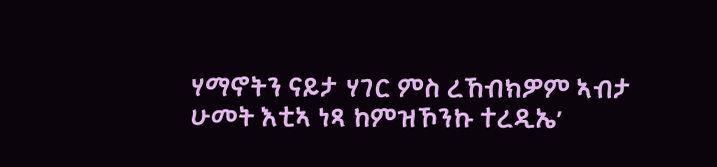ሃማኖትን ናይታ ሃገር ምስ ረኸብክዎም ኣብታ ሁመት እቲኣ ነጻ ከምዝኾንኩ ተረዲኤ’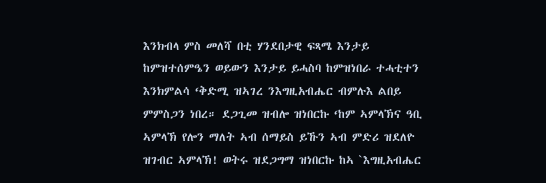እንክብላ ምስ መለሻ በቲ ሃንደበታዊ ፍጻሜ እንታይ ከምዝተሰምዔን ወይውን እንታይ ይሓስባ ከምዝነበራ ተሓቲተን እንክምልሳ ‘ቅድሚ ዝኣገረ ንእግዚአብሔር ብምሉእ ልበይ ምምስጋን ነበረ። ደጋጊመ ዝብሎ ዝነበርኩ ‘ከም ኣምላኽና ዓቢ ኣምላኽ የሎን ማለት ኣብ ሰማይስ ይኹን ኣብ ምድሪ ዝደለዮ ዝገብር ኣምላኽ! ወትሩ ዝደጋግማ ዝነበርኩ ከኣ `እግዚአብሔር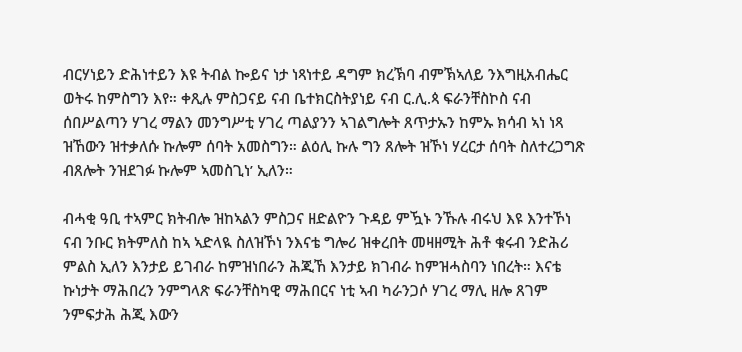ብርሃነይን ድሕነተይን እዩ ትብል ኰይና ነታ ነጻነተይ ዳግም ክረኽባ ብምኽኣለይ ንእግዚአብሔር ወትሩ ከምስግን እየ። ቀጺሉ ምስጋናይ ናብ ቤተክርስትያነይ ናብ ር.ሊ.ጳ ፍራንቸስኮስ ናብ ሰበሥልጣን ሃገረ ማልን መንግሥቲ ሃገረ ጣልያንን ኣገልግሎት ጸጥታኡን ከምኡ ክሳብ ኣነ ነጻ ዝኸውን ዝተቃለሱ ኩሎም ሰባት አመስግን። ልዕሊ ኩሉ ግን ጸሎት ዝኾነ ሃረርታ ሰባት ስለተረጋግጽ ብጸሎት ንዝደገፉ ኩሎም ኣመስጊነ’ ኢለን።

ብሓቂ ዓቢ ተኣምር ክትብሎ ዝከኣልን ምስጋና ዘድልዮን ጉዳይ ምዃኑ ንኹሉ ብሩህ እዩ እንተኾነ ናብ ንቡር ክትምለስ ከኣ ኣድላዪ ስለዝኾነ ንእናቴ ግሎሪ ዝቀረበት መዛዘሚት ሕቶ ቁሩብ ንድሕሪ ምልስ ኢለን እንታይ ይገብራ ከምዝነበራን ሕጂኸ እንታይ ክገብራ ከምዝሓስባን ነበረት። እናቴ ኩነታት ማሕበረን ንምግላጽ ፍራንቸስካዊ ማሕበርና ነቲ ኣብ ካራንጋሶ ሃገረ ማሊ ዘሎ ጸገም ንምፍታሕ ሕጂ እውን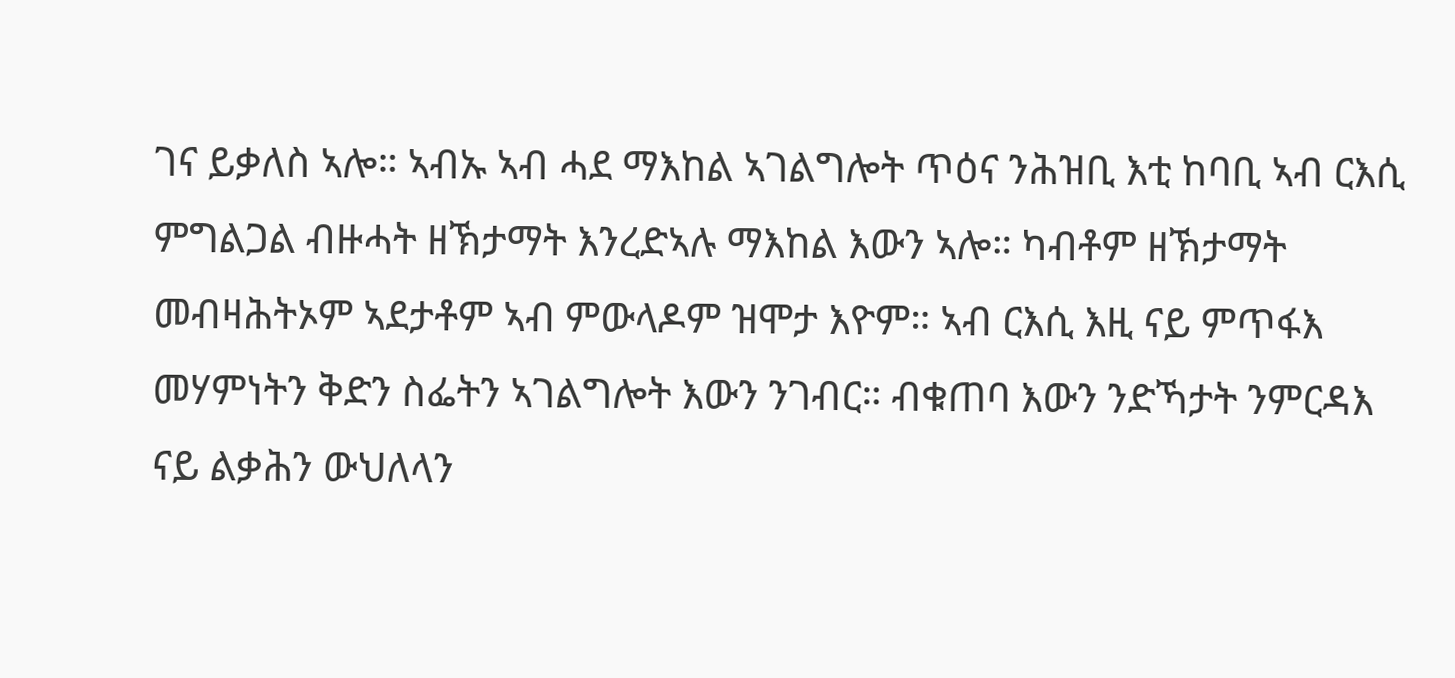ገና ይቃለስ ኣሎ። ኣብኡ ኣብ ሓደ ማእከል ኣገልግሎት ጥዕና ንሕዝቢ እቲ ከባቢ ኣብ ርእሲ ምግልጋል ብዙሓት ዘኽታማት እንረድኣሉ ማእከል እውን ኣሎ። ካብቶም ዘኽታማት መብዛሕትኦም ኣደታቶም ኣብ ምውላዶም ዝሞታ እዮም። ኣብ ርእሲ እዚ ናይ ምጥፋእ መሃምነትን ቅድን ስፌትን ኣገልግሎት እውን ንገብር። ብቁጠባ እውን ንድኻታት ንምርዳእ ናይ ልቃሕን ውህለላን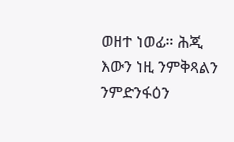ወዘተ ነወፊ። ሕጂ እውን ነዚ ንምቅጻልን ንምድንፋዕን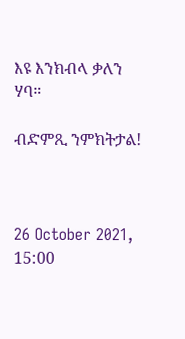እዩ እንክብላ ቃለን ሃባ።

ብድምጺ ንምክትታል!



26 October 2021, 15:00